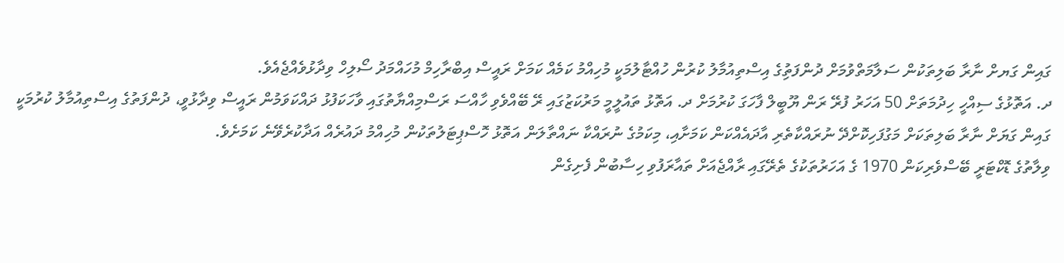ގައިން ގަޔށް ނާރާ ބަލިތަކުން ސަލާމަތްވުމަށް ދުންފަތިުގެ އިސްތިއުމާލު ކުރުން ހުއްޓާލުމަކީ މުހިއްމު ކަމެއް ކަމަށް ރައީސް އިބްރާހިމް މުހައްމަދު ސޯލިހް ވިދާޅުވެއްޖެއެވެ.
ދ. އަތޮޅުގެ ސިއްހީ ހިދުމަތަށް 50 އަހަރު ފުރޭ ރަން ޔޫބީލް ފާހަގަ ކުރުމަށް ދ. އަތޮޅު ތައުލީމީ މަރުކަޒުގައި ރޭ ބޭއްވެވި ހާއްސަ ރަސްމިއްޔާތުގައި ވާހަކަފުޅު ދައްކަވަމުން ރައީސް ވިދާޅުވީ، ދުންފަތުގެ އިސްތިއުމާލު ކުރުމަކީ ގައިން ގަޔަށް ނާރާ ބަލިތަކަށް މަގުފަހިކޮށްދޭ ނުރައްކާތެރި އާދައެއްކަން ކަމަށާއި، މިކަމުގެ ނުރައްކާ ނައްތާލަން އަތޮޅު ހޮސްޕިޓަލުތަކުން މުހިއްމު ދައުރެއް އަދާކުރެވޭނެ ކަމަށެވެ.
ވިލާތުގެ ޑޮކްޓަރީ ބޭސްވެރިކަން 1970 ގެ އަހަރުތަކުގެ ތެރޭގައި ރާއްޖެއަށް ތައާރަފުވި ހިސާބުން ފެށިގެން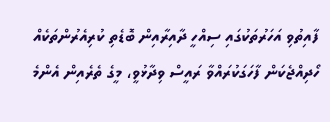ފާއިތުވި އަހަރުތަކުގައި ސިއްހީ ދާއިރާއިން ބޮޑެތި ކުރިއެރުންތަކެއް ހޯދިއްޖެކަން ފާހަގަކުރައްވާ ރައީސް ވިދާޅުވީ، މީގެ ތެރެއިން އެންމެ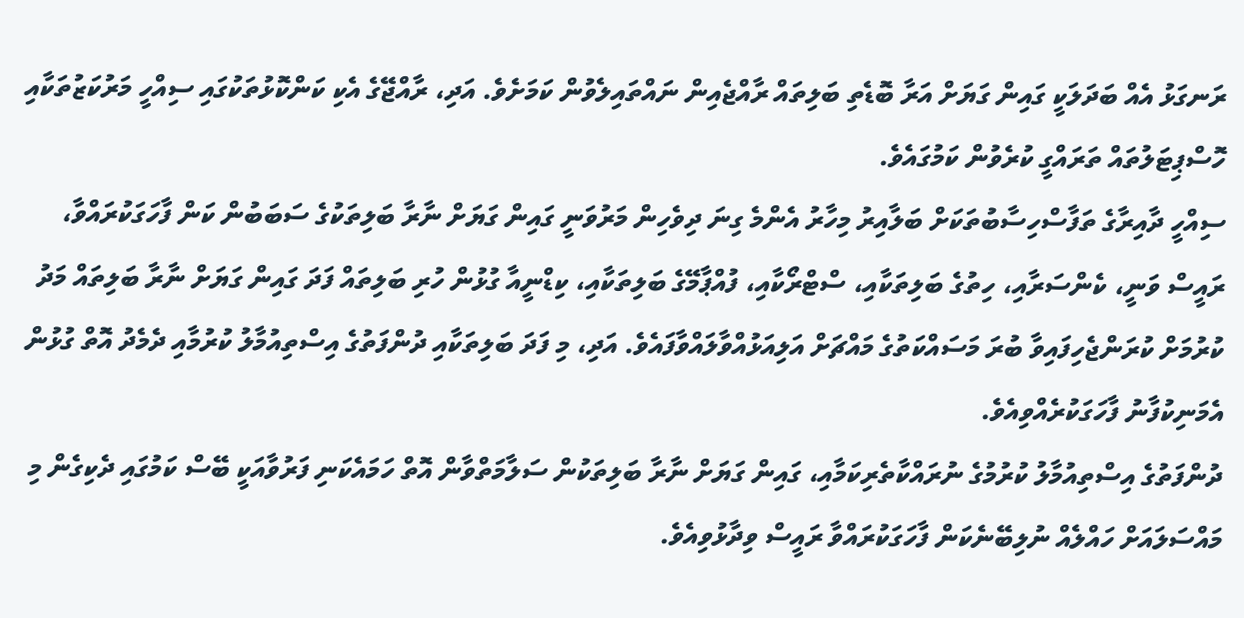ރަނގަޅު އެއް ބަދަލަކީ ގައިން ގަޔަށް އަރާ ބޮޑެތި ބަލިތައް ރާއްޖެއިން ނައްތައިލެވުން ކަމަށެވެ. އަދި، ރާއްޖޭގެ އެކި ކަންކޮޅުތަކުގައި ސިއްހީ މަރުކަޒުތަކާއި ހޮސްޕިޓަލުތައް ތަރައްގީ ކުރެވުން ކަމުގައެވެ.
ސިއްހީ ދާއިރާގެ ތަފާސްހިސާބުތަކަށް ބަލާއިރު މިހާރު އެންމެ ގިނަ ދިވެހިން މަރުވަނީ ގައިން ގަޔަށް ނާރާ ބަލިތަކުގެ ސަބަބުން ކަން ފާހަގަކުރައްވާ، ރައީސް ވަނީ، ކެންސަރާއި، ހިތުގެ ބަލިތަކާއި، ސްޓްރޯކާއި، ފުއްޕާމޭގެ ބަލިތަކާއި، ކިޑްނީއާ ގުޅުން ހުރި ބަލިތައް ފަދަ ގައިން ގަޔަށް ނާރާ ބަލިތައް މަދު ކުރުމަށް ކުރަންޖެހިފައިވާ ބުރަ މަސައްކަތުގެ މައްޗަށް އަލިއަޅުއްވާލައްވާފައެވެ. އަދި، މި ފަދަ ބަލިތަކާއި ދުންފަތުގެ އިސްތިއުމާލު ކުރުމާއި ދެމެދު އޮތް ގުޅުން އެމަނިކުފާނު ފާހަގަކުރެއްވިއެވެ.
ދުންފަތުގެ އިސްތިއުމާލު ކުރުމުގެ ނުރައްކާތެރިކަމާއި، ގައިން ގަޔަށް ނާރާ ބަލިތަކުން ސަލާމަތްވާން އޮތް ހަމައެކަނި ފަރުވާއަކީ ބޭސް ކަމުގައި ދެކިގެން މި މައްސަލައަށް ހައްލެއް ނުލިބޭނެކަން ފާހަގަކުރައްވާ ރައީސް ވިދާޅުވިއެވެ.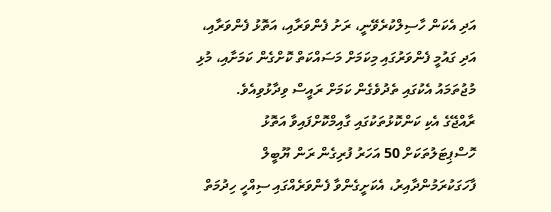އަދި އެކަން ހާސިލްކުރެވޭނީ، ރަށު ފެންވަރާއި، އަތޮޅު ފެންވަރާއި، އަދި ގައުމީ ފެންވަރުގައި މިކަމަށް މަސައްކަތް ކޮށްގެން ކަމަށާއި، މުޅި މުޖުތަމައު އެކުގައި ތެދުވެގެން ކަމަށް ރައީސް ވިދާޅުވިއެވެ.
ރާއްޖޭގެ އެކި ކަންކޮޅުތަކުގައި ގާއިމްކޮށްފައިވާ އަތޮޅު ހޮސްޕިޓަލުތަކަށް 50 އަހަރު ފުރިގެން ރަން ޔޫބީލް ފާހަގަކުރަމުންދާއިރު، އެކަށީގެންވާ ފެންވަރެއްގައި ސިއްހީ ހިދުމަތް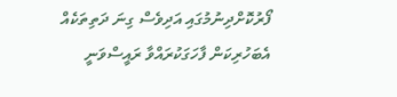ފޯރުކޮށްދިނުމުގައި އަދިވެސް ގިނަ ދަތިތަކެއް އެބަހުރިކަން ފާހަގަކުރައްވާ ރައީސްވަނީ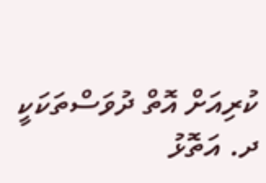ކުރިއަށް އޮތް ދުވަސްތަކަކީ ދ. އަތޮޅު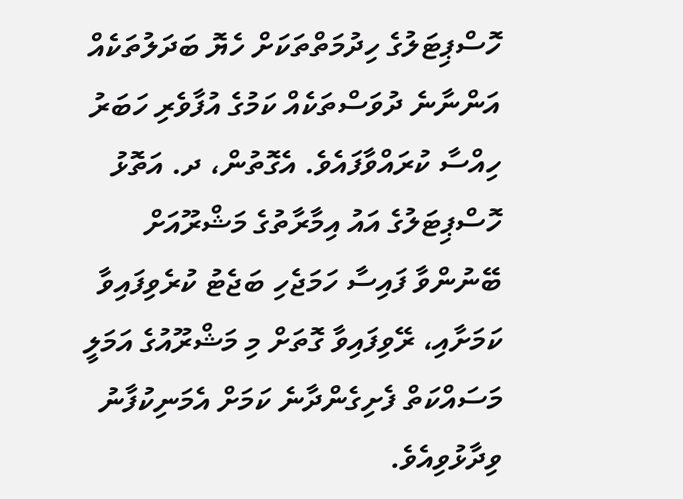ހޮސްޕިޓަލުގެ ހިދުމަތްތަކަށް ހެޔޮ ބަދަލުތަކެއް އަންނާނެ ދުވަސްތަކެއް ކަމުގެ އުފާވެރި ހަބަރު ހިއްސާ ކުރައްވާފައެވެ. އެގޮތުން، ދ. އަތޮޅު ހޮސްޕިޓަލުގެ އައު އިމާރާތުގެ މަޝްރޫއަށް ބޭނުންވާ ފައިސާ ހަމަޖެހި ބަޖެޓު ކުރެވިފައިވާ ކަމަށާއި، ރޭވިފައިވާ ގޮތަށް މި މަޝްރޫއުގެ އަމަލީ މަސައްކަތް ފެށިގެންދާނެ ކަމަށް އެމަނިކުފާނު ވިދާޅުވިއެވެ.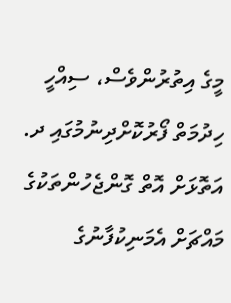މީގެ އިތުރުންވެސް، ސިއްހީ ހިދުމަތް ފޯރުކޮށްދިނުމުގައި ދ. އަތޮޅަށް އޮތް ގޮންޖެހުންތަކުގެ މައްޗަށް އެމަނިކުފާނުގެ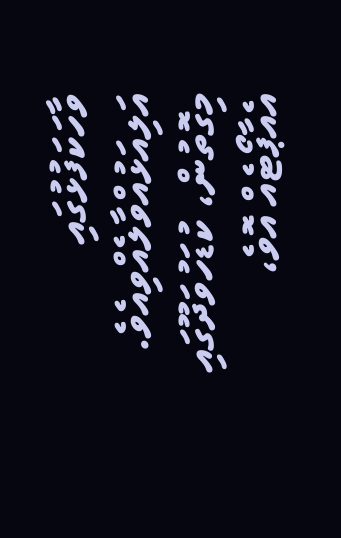ވާހަކަފުޅުގައި އަލިއަޅުއްވާލެއްވިއެވެ. މިގޮތުން، ކުޑަހުވަދޫގައި އެއާޕޯޓެއް އޮވެ،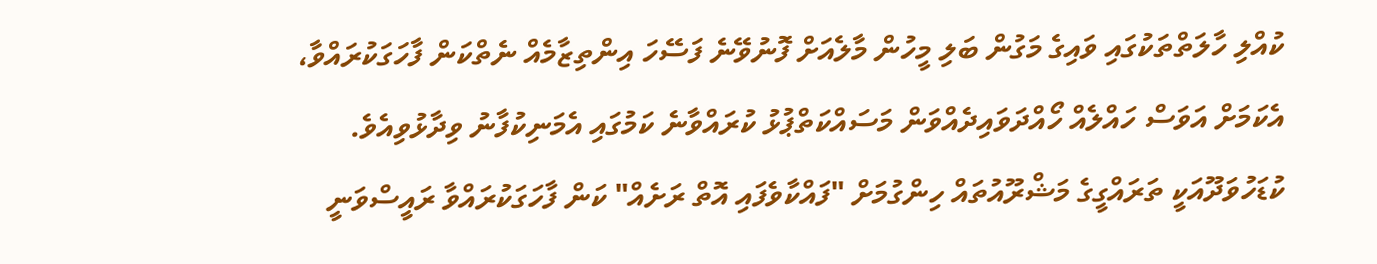ކުއްލި ހާލަތްތަކުގައި ވައިގެ މަގުން ބަލި މީހުން މާލެއަށް ފޮނުވޭނެ ފަސޭހަ އިންތިޒާމެއް ނެތްކަން ފާހަގަކުރައްވާ، އެކަމަށް އަވަސް ހައްލެއް ހޯއްދަވައިދެއްވަން މަސައްކަތްޕުޅު ކުރައްވާނެ ކަމުގައި އެމަނިކުފާނު ވިދާޅުވިއެވެ.
ކުޑަހުވަދޫއަކީ ތަރައްގީގެ މަޝްރޫއުތައް ހިންގުމަށް "ފައްކާވެފައި އޮތް ރަށެއް" ކަން ފާހަގަކުރައްވާ ރައީސްވަނީ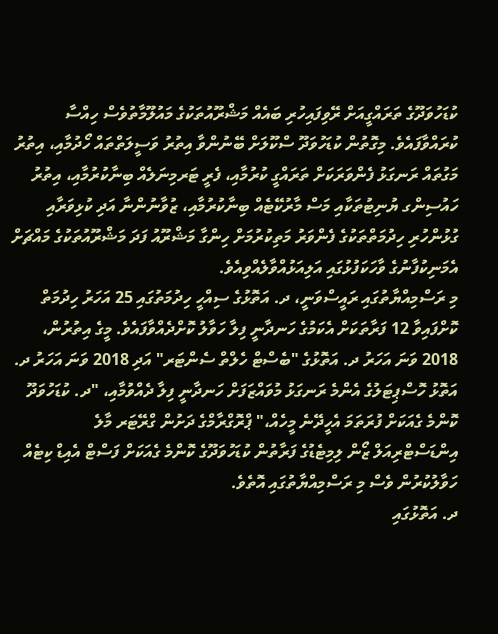ކުޑަހުވަދޫގެ ތަރައްގީއަށް ރޭވިފައިހުރި ބައެއް މަޝްރޫއުތަކުގެ މައުލޫމާތުވެސް ހިއްސާ ކުރައްވާފައެވެ. މިގޮތުން ކުޑަހުވަދޫ ސްކޫލަށް ބޭނުންވާ އިތުރު ވަސީލަތްތައް ހޯދުމާއި، އިތުރު މަގުތައް ރަނގަޅު ފެންވަރަކަށް ތަރައްގީ ކުރުމާއި، ފެރީ ޓަރމިނަލެއް ބިނާކުރުމާއި، އިތުރު ހައުސިންގ ޔުނިޓުތަކާއި މަސް މާރުކޭޓެއް ބިނާކުރުމާއި، ޒުވާނުންނާ އަދި ކުޅިވަރާއި ގުޅުންހުރި ހިދުމަތްތަކުގެ ފެންވަރު މަތިކުރުމަށް ހިންގާ މަޝްރޫއު ފަދަ މަޝްރޫއުތަކުގެ މައްޗަށް އެމަނިކުފާނުގެ ވާހަކަފުޅުގައި އަލިއަޅުއްވާލެއްވިއެވެ.
މި ރަސްމިއްޔާތުގައި ރައީސްވަނީ، ދ. އަތޮޅުގެ ސިއްހީ ހިދުމަތުގައި 25 އަހަރު ހިދުމަތް ކޮށްފައިވާ 12 ފަރާތަކަށް އެކަމުގެ ހަނދާނީ ފިލާ ހަވާލު ކޮށްދެއްވާފައެވެ. މީގެ އިތުރުން، 2018 ވަނަ އަހަރު ދ. އަތޮޅުގެ "ބެސްޓް ހެލްތް ސެންޓަރ" އަދި 2018 ވަނަ އަހަރު ދ. އަތޮޅު ހޮސްޕިޓަލުގެ އެންމެ ރަނގަޅު މުވައްޒަފަށް ހަނދާނީ ފިލާ ދެއްވުމާއި، "ދ. ކުޑަހުވަދޫ ކޮންމެ ގެއަކަށް ފުރަތަމަ އެހީދޭނެ މީހެއް،" ޕްރޮގްރާމްގެ ދަށުން ގްރޭޓަރ މާލެ އިންޑަސްޓްރިއަލް ޒޯން ލިމިޓެޑުގެ ފަރާތުން ކުޑަހުވަދޫގެ ކޮންމެ ގެއަކަށް ފަސްޓް އެއިޑް ކިޓެއް ހަވާލުކުރުން ވެސް މި ރަސްމިއްޔާތުގައި އޮތެވެ.
ދ. އަތޮޅުގައި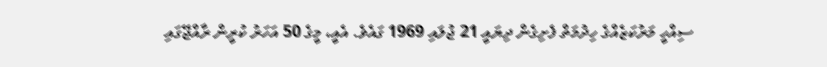ސިއްހީ މަރުކަޒެއްގެ ހިދުމަތް ފެށިގެން ދިޔައީ 21 ޖުލައި 1969 ގައެވެ. އެއީ، މީގެ 50 އަހަރު ކުރީން ރާއްޖޭގައި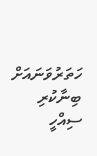ހަތަރުވަނައަށް ބިނާކުރި ސިއްހީ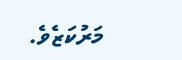މަރުކަޒެވެ.